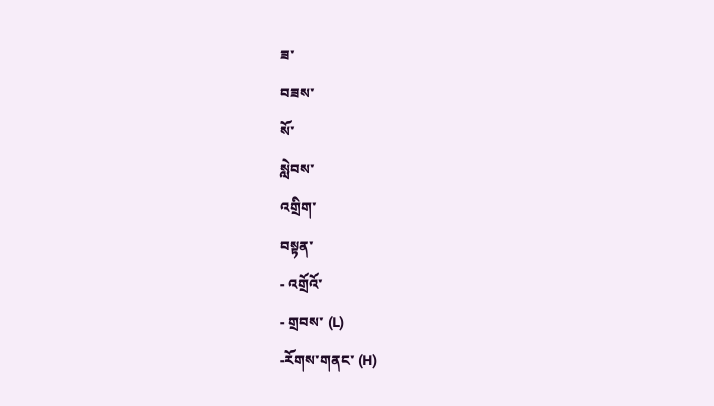ཟ་
བཟས་
སོ་
སླེབས་
འགྲིག་
བསྟན་
- འགྲོའོ་
- གྲབས་ (L)
-རོགས་གནང་ (H)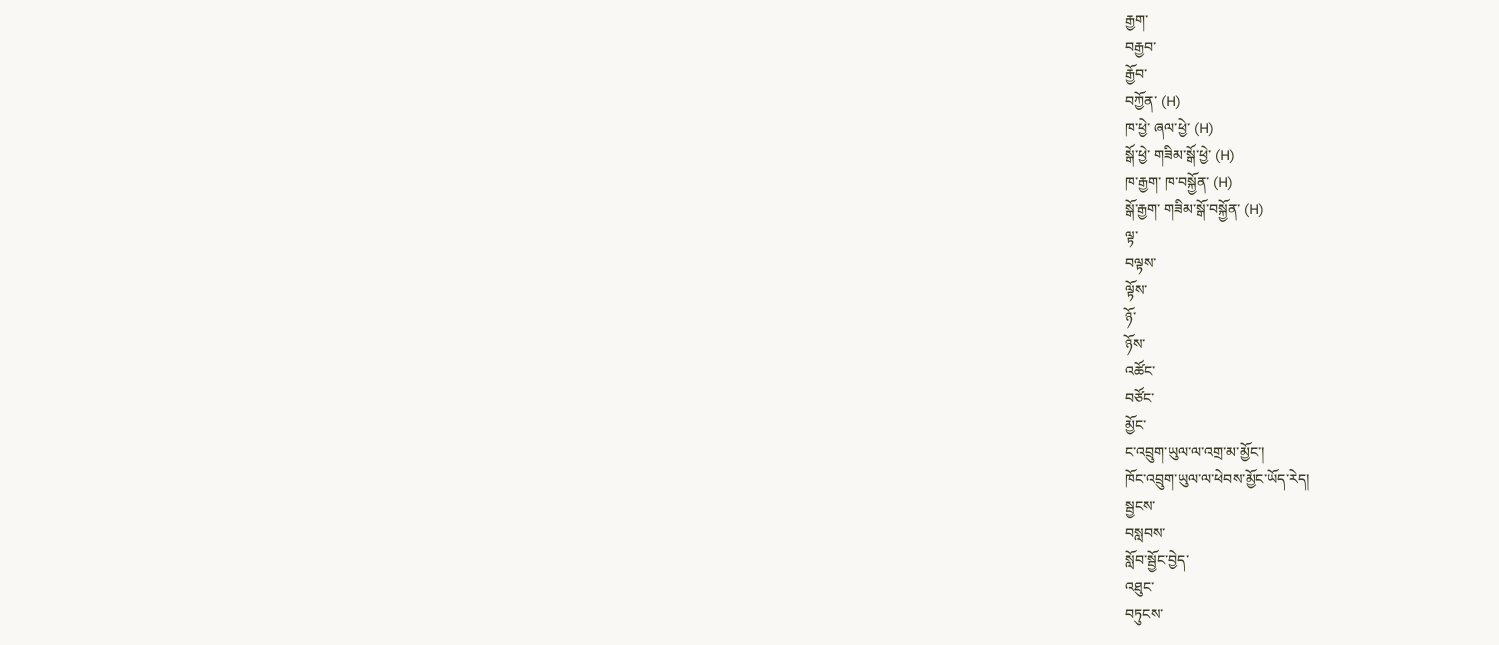རྒྱག་
བརྒྱབ་
རྒྱོབ་
བཀྱོན་ (H)
ཁ་ཕྱེ་ ཞལ་ཕྱེ་ (H)
སྒོ་ཕྱེ་ གཟིམ་སྒོ་ཕྱེ་ (H)
ཁ་རྒྱག་ ཁ་བསྐྱོན་ (H)
སྒོ་རྒྱག་ གཟིམ་སྒོ་བསྐྱོན་ (H)
ལྟ་
བལྟས་
ལྟོས་
ཉོ་
ཉོས་
འཚོང་
བཙོང་
མྱོང་
ང་འབྲུག་ཡུལ་ལ་འགྲ་མ་མྱོང་།
ཁོང་འབྲུག་ཡུལ་ལ་ཕེབས་མྱོང་ཡོད་རེད།
སྦྱངས་
བསླབས་
སློབ་སྦྱོང་བྱེད་
འཐུང་
བཏུངས་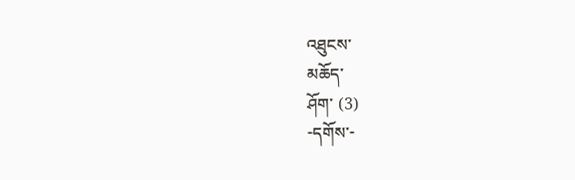འཐུངས་
མཆོད་
ཤོག་ (3)
-དགོས་-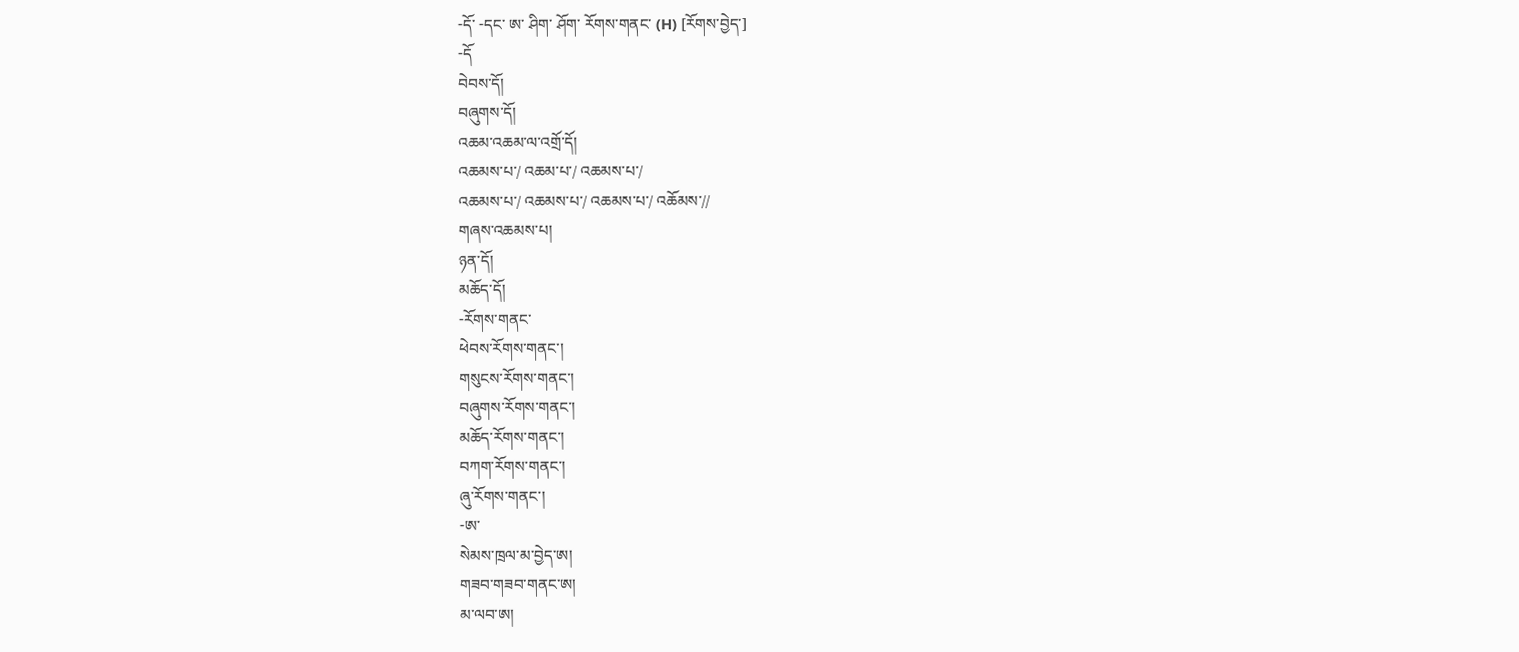-དོ་ -དང་ ཨ་ ཤིག་ ཤོག་ རོགས་གནང་ (H) [རོགས་བྱེད་]
-དོ
བེབས་དོ།
བཞུགས་དོ།
འཆམ་འཆམ་ལ་འགྲོ་དོ།
འཆམས་པ་/ འཆམ་པ་/ འཆམས་པ་/
འཆམས་པ་/ འཆམས་པ་/ འཆམས་པ་/ འཆོམས་//
གཞས་འཆམས་པ།
ཉན་དོ།
མཆོད་དོ།
-རོགས་གནང་
ཕེབས་རོགས་གནང་།
གསུངས་རོགས་གནང་།
བཞུགས་རོགས་གནང་།
མཆོད་རོགས་གནང་།
བཀག་རོགས་གནང་།
ཞུ་རོགས་གནང་།
-ཨ་
སེམས་ཁྲལ་མ་བྱེད་ཨ།
གཟབ་གཟབ་གནང་ཨ།
མ་ལབ་ཨ།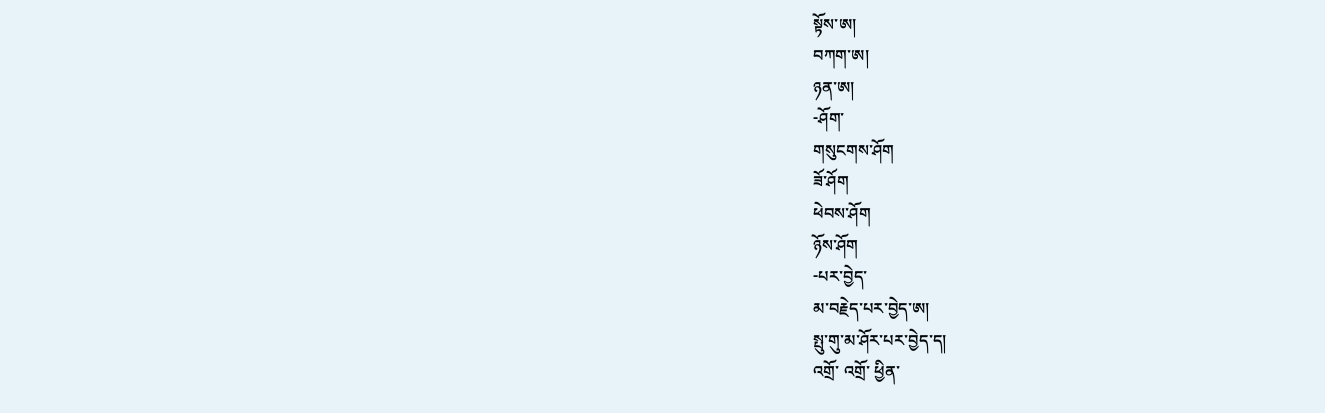སྟོས་ཨ།
བཀག་ཨ།
ཉན་ཨ།
-ཤོག་
གསུངགས་ཤོག
ཟོ་ཤོག
ཕེབས་ཤོག
ཉོས་ཤོག
-པར་བྱེད་
མ་བརྗེད་པར་བྱེད་ཨ།
སྤུ་གུ་མ་ཤོར་པར་བྱེད་ད།
འགྲོ་ འགྲོ་ ཕྱིན་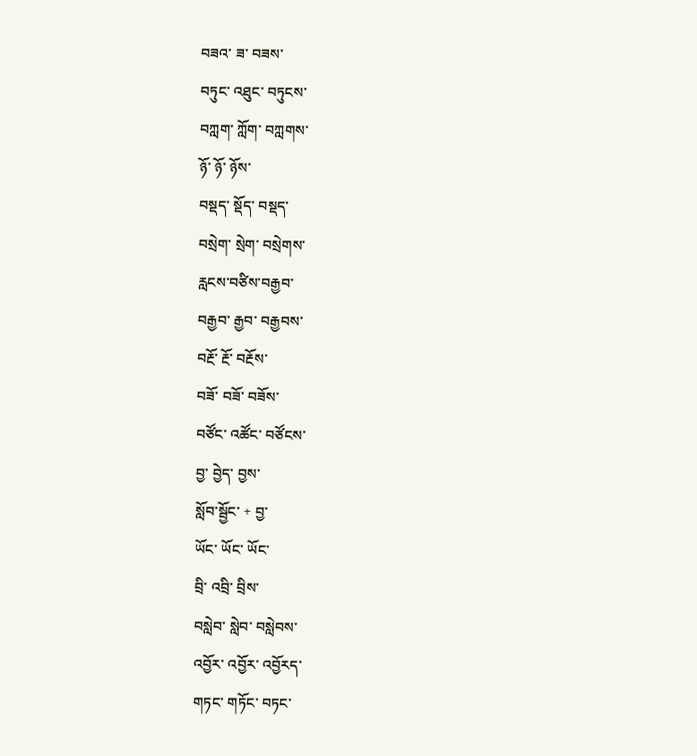བཟའ་ ཟ་ བཟས་
བཏུང་ འཐུང་ བཏུངས་
བཀླག་ ཀློག་ བཀླགས་
ཉོ་ ཉོ་ ཉོས་
བསྡད་ སྡོད་ བསྡད་
བསྲེག་ སྲེག་ བསྲེགས་
རླངས་བཙིས་བརྒྱབ་
བརྒྱབ་ རྒྱབ་ བརྒྱབས་
བརྔོ་ རྔོ་ བརྔོས་
བཟོ་ བཟོ་ བཟོས་
བཙོང་ འཚོང་ བཙོངས་
བྱ་ བྱེད་ བྱས་
སློབ་སྦྱོང་ + བྱ་
ཡོང་ ཡོང་ ཡོང་
བྲི་ འབྲི་ བྲིས་
བསླེབ་ སླེབ་ བསླེབས་
འབྱོར་ འབྱོར་ འབྱོརད་
གཏང་ གཏོང་ བཏང་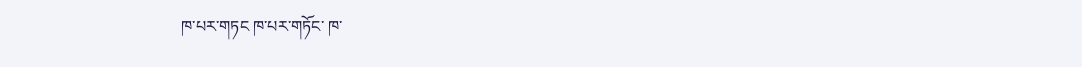ཁ་པར་གཏང ཁ་པར་གཏོང་ ཁ་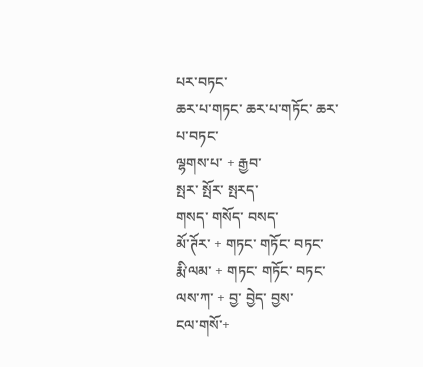པར་བཏང་
ཆར་པ་གཏང་ ཆར་པ་གཏོང་ ཆར་པ་བཏང་
ལྷགས་པ་ + རྒྱབ་
སྤར་ སྤོར་ སྤརད་
གསད་ གསོད་ བསད་
མོ་ཊོར་ + གཏང་ གཏོང་ བཏང་
རྨི་ལམ་ + གཏང་ གཏོང་ བཏང་
ལས་ཀ་ + བྱ་ བྱེད་ བྱས་
ངལ་གསོ་+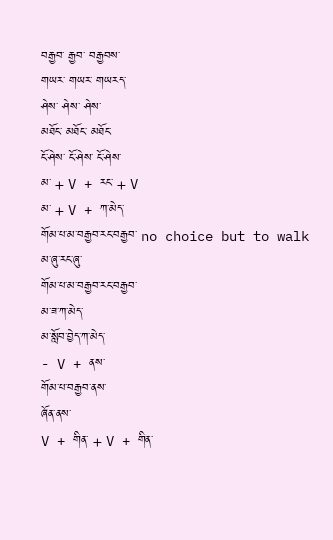བརྒྱབ་ རྒྱབ་ བརྒྱབས་
གཡར་ གཡར་ གཡརད་
ཤེས་ ཤེས་ ཤེས་
མཐོང་ མཐོང་ མཐོང་
ངོ་ཤེས་ ངོ་ཤེས་ ངོ་ཤེས་
མ་ + V + རང་ + V
མ་ + V + ཀ་མེད་
གོམ་པ་མ་བརྒྱབ་རང་བརྒྱབ་ no choice but to walk
མ་ཞུ་རང་ཞུ་
གོམ་པ་མ་བརྒྱབ་རང་བརྒྱབ་
མ་ཟ་ཀ་མེད་
མ་སློབ་བྱེད་ཀ་མེད་
- V + ནས་
གོམ་པ་བརྒྱབ་ནས་
ཞོན་ནས་
V + གིན་ + V + གིན་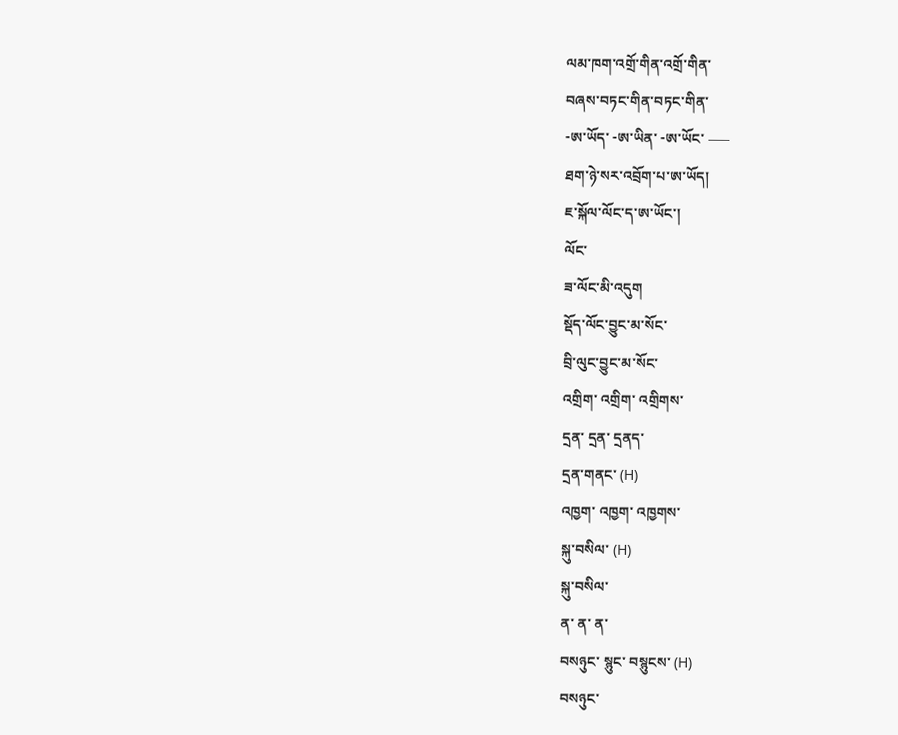ལམ་ཁག་འགྲོ་གིན་འགྲོ་གིན་
བཞས་བཏང་གིན་བཏང་གིན་
-ཨ་ཡོད་ -ཨ་ཡིན་ -ཨ་ཡོང་ —–
ཐག་ཉེ་སར་འབྲོག་པ་ཨ་ཡོད།
ཇ་སྐོལ་ལོང་ད་ཨ་ཡོང་།
ལོང་
ཟ་ལོང་མི་འདུག
སྡོད་ལོང་བྱུང་མ་སོང་
བྲི་ལུང་བྱུང་མ་སོང་
འགྲིག་ འགྲིག་ འགྲིགས་
དྲན་ དྲན་ དྲནད་
དྲན་གནང་ (H)
འཁྱག་ འཁྱག་ འཁྱགས་
སྐུ་བསིལ་ (H)
སྐུ་བསིལ་
ན་ ན་ ན་
བསཉུང་ སྙུང་ བསྙུངས་ (H)
བསཉུང་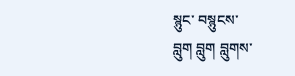སྙུང་ བསྙུངས་
བླུག བླུག བླུགས་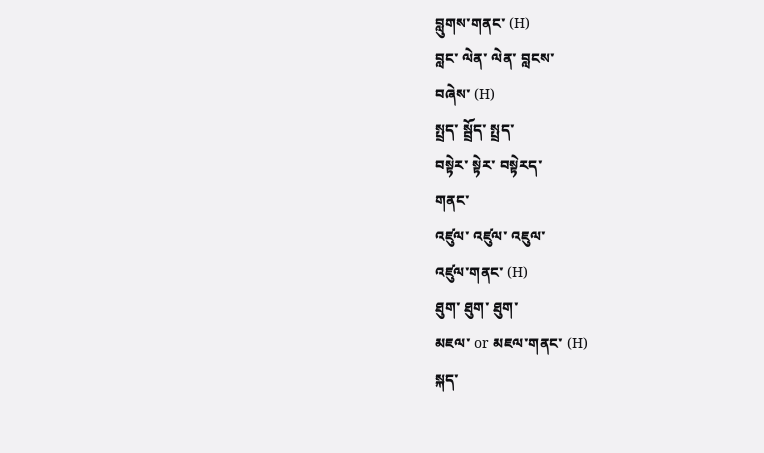བླུགས་གནང་ (H)
བླང་ ལེན་ ལེན་ བླངས་
བཞེས་ (H)
སྤྲད་ སྦྲོད་ སྤྲད་
བསྟེར་ སྟེར་ བསྟེརད་
གནང་
འཛུལ་ འཛུལ་ འཇུལ་
འཛུལ་གནང་ (H)
ཐུག་ ཐུག་ ཐུག་
མཇལ་ or མཇལ་གནང་ (H)
སྐད་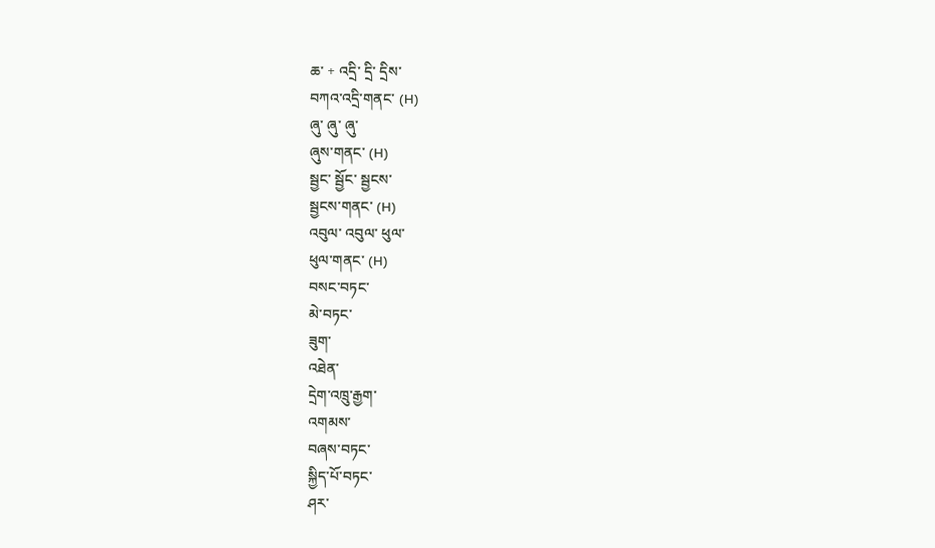ཆ་ + འདྲི་ དྲི་ དྲིས་
བཀའ་འདྲི་གནང་ (H)
ཞུ་ ཞུ་ ཞུ་
ཞུས་གནང་ (H)
སྦྱང་ སྦྱོང་ སྦྱངས་
སྦྱངས་གནང་ (H)
འབུལ་ འབུལ་ ཕུལ་
ཕུལ་གནང་ (H)
བསང་བཏང་
མེ་བཏང་
ཟུག་
འཐེན་
དྲེག་འཁྲུ་རྒྱག་
འགམས་
བཞས་བཏང་
སྐྱིད་པོ་བཏང་
ཤར་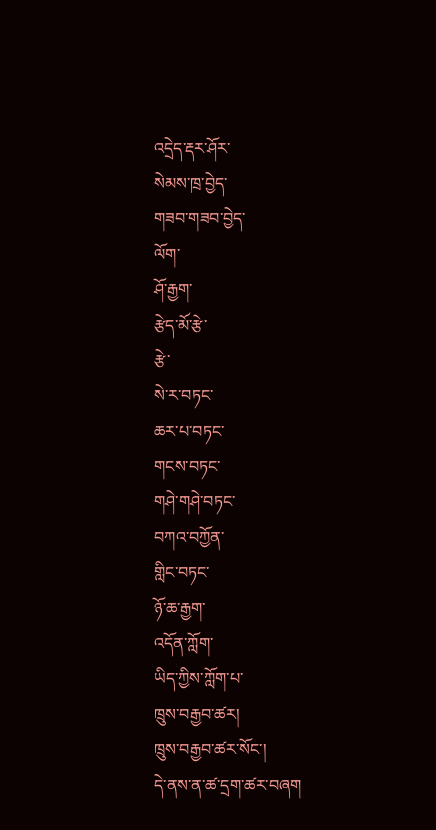འདྲེད་རྡར་ཤོར་
སེམས་ཁྲ་བྱེད་
གཟབ་གཟབ་བྱེད་
ལོག་
ཤོ་རྒྱག་
རྩེད་མོ་རྩེ་
རྩེ་
སེ་ར་བཏང་
ཆར་པ་བཏང་
གངས་བཏང་
གཤེ་གཤེ་བཏང་
བཀའ་བཀྱོན་
གླིང་བཏང་
ཉོ་ཆ་རྒྱག་
འདོན་ཀློག་
ཡིད་ཀྱིས་ཀློག་པ་
ཁྲུས་བརྒྱབ་ཚར།
ཁྲུས་བརྒྱབ་ཚར་སོང་།
དེ་ནས་ན་ཚ་དྲག་ཚར་བཞག